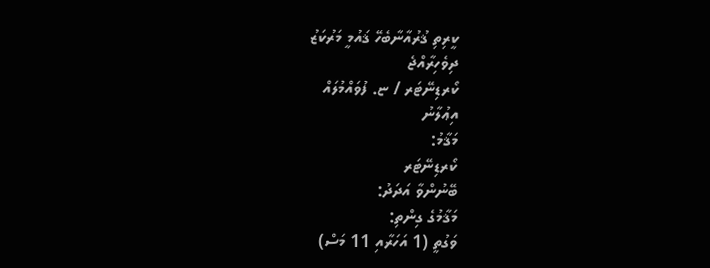ކީރިތި ޤުރުއާނާބެހޭ ޤައުމީ މަރުކަޒު
ދިވެހިރާއްޖެ
ކޯރޑިނޭޓަރ / ޏ. ފުވައްމުލައް
އިޢުލާނު
މަޤާމު:
ކޯރޑިނޭޓަރ
ބޭނުންވާ އަދަދު:
މަޤާމުގެ ގިންތި:
ވަގުތީ (1 އަހަރާއި 11 މަސް)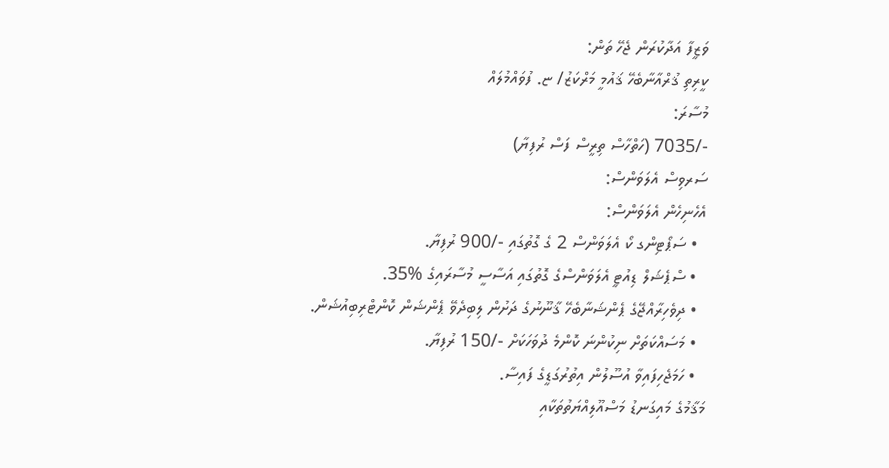ވަޒީފާ އަދާކުރަން ޖެހޭ ތަން:
ކީރިތި ޤުރްއާނާބެހޭ ޤައުމީ މަރްކަޒު/ ޏ. ފުވައްމުލައް
މުސާރަ:
-/7035 (ހަތްހާސް ތިރީސް ފަސް ރުފިޔާ)
ސަރވިސް އެލަވަންސް:
އެހެނިހެން އެލަވަންސް:
  • ސަޕޯޓިންގ ކޯ އެލަވަންސް 2 ގެ ގޮތުގައި -/900 ރުފިޔާ.
  • ސްޕެޝަލް ޑިއުޓީ އެލަވަންސްގެ ގޮތުގައި އަސާސީ މުސާރައިގެ %35.
  • ދިވެހިރާއްޖޭގެ ޕެންޝަނާބެހޭ ޤާނޫނުގެ ދަށުން ލިބިދެވޭ ޕެންޝަން ކޮންޓްރިބިއުޝަން.
  • މަސައްކަތަށް ނިކުންނަ ކޮންމެ ދުވަހަކަށް -/150 ރުފިޔާ.
  • ހަމަޖެހިފައިވާ އުސޫލުން އިތުރުގަޑީގެ ފައިސާ.
މަޤާމުގެ މައިގަނޑު މަސްއޫލިއްޔަތުތަކާއި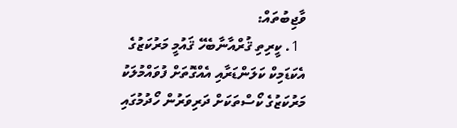ވާޖިބުތައް:
  1. ކީރިތި ޤުރްއާނާބެހޭ ޤައުމީ މަރުކަޒުގެ އެކަޑަމިކް ކަލަންޑަރާއި އެއްގޮތަށް ފުވައްމުލަކު މަރުކަޒުގެ ކޯސްތަކަށް ދަރިވަރުން ހޯދުމުގައި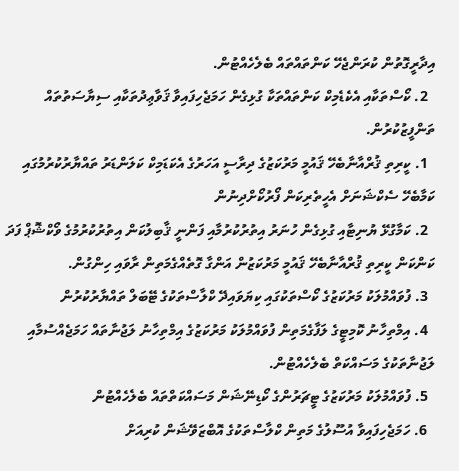އިދާރީގޮތުން ކުރަންޖެހޭ ކަންތައްތައް ބެލެހެއްޓުން.
  2. ކޯސްތަކާއި އެކެޑެމިކް ކަންތައްތަކާ ގުޅިގެން ހަމަޖެހިފައިވާ ޤަވާޢިދުތަކާއި ސިޔާސަތުތައް ތަންފީޒުކުރުން.
  1. ކީރިތި ޤުރްއާނާބެހޭ ޤައުމީ މަރުކަޒުގެ ދިރާސީ އަހަރުގެ އެކަޑަމިކް ކަލަންޑަރު ތައްޔާރުކުރުމުގައި ކަމާބެހޭ ސެކްޝަނަށް އެހީތެރިކަން ފޯރުކޯށްދިނުން
  2. ކަމާގުޅޭ ޔުނިޓާއި ގުޅިގެން ހުނަރު އިތުރުކުރުމާއި ފަންނީ ޤާބިލުކަން އިތުރުކުރުމުގެ ވޯކްޝޮޕް ފަދަ ކަންކަން ކީރިތި ޤުރްއާނާބެހޭ ޤައުމީ މަރުކަޒުން އަންގާ ގޮތެއްގެމަތިން ރާވައި ހިންގުން.
  3. ފުވައްމުލަކު މަރުކަޒުގެ ކޯސްތަކުގައި ކިޔަވައިދޭ ކްލާސްތަކުގެ ޓޭބަލް ތައްޔާރުކުރުން
  4. އިމްތިހާނު ކޮމިޓީގެ ލަފާގެމަތިން ފުވައްމުލަކު މަރުކަޒުގެ އިމްތިހާނު ލަޖުނާތައް ހަމަޖެއްސުމާއި ލަޖުނާތަކުގެ މަސައްކަތް ބެލެހެއްޓުން.
  5. ފުވައްމުލަކު މަރުކަޒުގެ ޓީޗަރުންގެ ކޯޑިނޭޝަން މަސައްކަތްތައް ބެލެހެއްޓުން
  6. ހަމަޖެހިފައިވާ އުސޫލުގެ މަތިން ކްލާސްތަކުގެ އޮބްޒަވޭޝަން ކުރިއަށް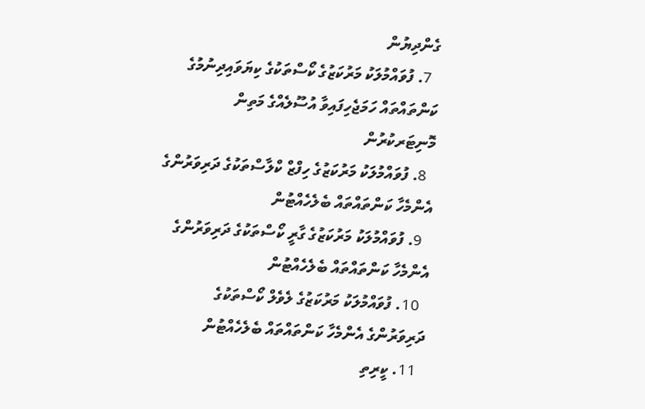ގެންދިޔުން
  7. ފުވައްމުލަކު މަރުކަޒުގެ ކޯސްތަކުގެ ކިޔަވައިދިނުމުގެ ކަންތައްތައް ހަމަޖެހިފައިވާ އުސޫލެއްގެ މަތިން މޮނިޓަރކުރުން
  8. ފުވައްމުލަކު މަރުކަޒުގެ ހިފްޒް ކްލާސްތަކުގެ ދަރިވަރުންގެ އެންމެހާ ކަންތައްތައް ބެލެހެއްޓުން
  9. ފުވައްމުލަކު މަރުކަޒުގެ ގާރީ ކޯސްތަކުގެ ދަރިވަރުންގެ އެންމެހާ ކަންތައްތައް ބެލެހެއްޓުން
  10. ފުވައްމުލަކު މަރުކަޒުގެ ލެވެލް ކޯސްތަކުގެ ދަރިވަރުންގެ އެންމެހާ ކަންތައްތައް ބެލެހެއްޓުން
  11. ކީރިތި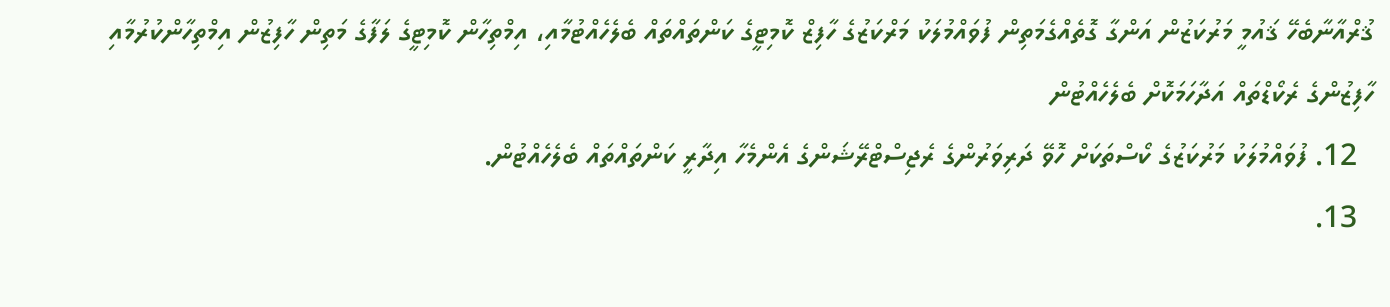ޤުރްއާނާބެހޭ ޤައުމީ މަރުކަޒުން އަންގާ ގޮތެއްގެމަތިން ފުވައްމުލަކު މަރްކަޒުގެ ހާފިޒް ކޮމިޓީގެ ކަންތައްތައް ބެލެހެއްޓުމާއި، އިމްތިހާން ކޮމިޓީގެ ލަފާގެ މަތިން ހާފިޒުން އިމްތިހާންކުރުމާއި ހާފިޒުންގެ ރެކޯޑްތައް އަދާހަމަކޮށް ބެލެހެއްޓުން
  12. ފުވައްމުލަކު މަރުކަޒުގެ ކޯސްތަކަށް ހޮވޭ ދަރިވަރުންގެ ރެޖިސްޓްރޭޝަންގެ އެންމެހާ އިދާރީ ކަންތައްތައް ބެލެހެއްޓުން.
  13.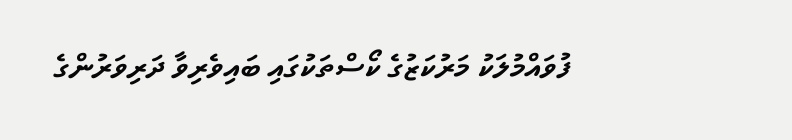ފުވައްމުލަކު މަރުކަޒުގެ ކޯސްތަކުގައި ބައިވެރިވާ ދަރިވަރުންގެ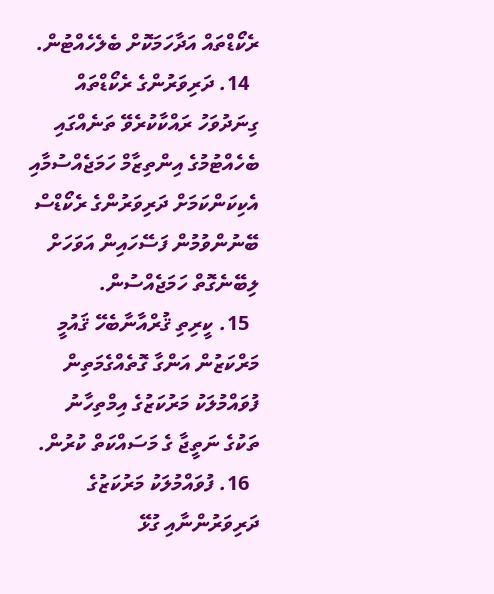ރެކޯޑްތައް އަދާހަމަކޮށް ބެލެހެއްޓުން.
  14. ދަރިވަރުންގެ ރެކޯޑްތައް ގިނަދުވަހު ރައްކާކުރެވޭ ތަނެއްގައި ބެހެއްޓުމުގެ އިންތިޒާމް ހަމަޖެއްސުމާއި އެކިކަންކަމަށް ދަރިވަރުންގެ ރެކޯޑްސް ބޭނުންވުމުން ފަސޭހައިން އަވަހަށް ލިބޭނެގޮތް ހަމަޖެއްސުން.
  15. ކީރިތި ޤުރްއާނާބެހޭ ޤައުމީ މަރްކަޒުން އަންގާ ގޮތެއްގެމަތިން ފުވައްމުލަކު މަރުކަޒުގެ އިމްތިހާނު ތަކުގެ ނަތީޖާ ގެ މަސައްކަތް ކުރުން.
  16. ފުވައްމުލަކު މަރުކަޒުގެ ދަރިވަރުންނާއި ގުޅޭ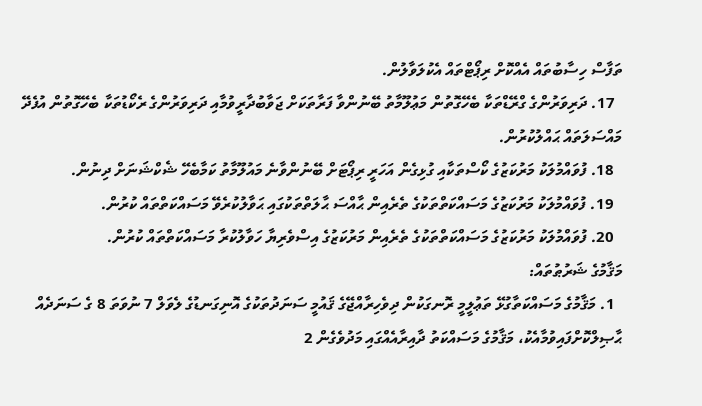ތަފާސް ހިސާބުތައް އެއްކޮށް ރިޕޯޓްތައް އެކުލަވާލުން.
  17. ދަރިވަރުންގެ ގްރޭޑްތަކާ ބެހޭގޮތުން މަޢުލޫމާތު ބޭނުންވާ ފަރާތަކަށް ޖަވާބުދާރީވުމާއި ދަރިވަރުންގެ ރެކޯޑުތަކާ ބެހޭގޮތުން އުފެދޭ މައްސަލަތައް ޙައްލުކުރުން.
  18. ފުވައްމުލަކު މަރުކަޒުގެ ކޯސްތަކާއި ގުޅިގެން އަހަރީ ރިޕޯޓަށް ބޭނުންވާނެ މައުލޫމާތު ކަމާބެހޭ ޝެކްޝަނަށް ދިނުން.
  19. ފުވައްމުލަކު މަރުކަޒުގެ މަސައްކަތްތަކުގެ ތެރެއިން ޙާއްސަ ޙާލަތްތަކުގައި ޙަވާލުކުރެވޭ މަސައްކަތްތައް ކުރުން.
  20. ފުވައްމުލަކު މަރުކަޒުގެ މަސައްކަތްތަކުގެ ތެރެއިން މަރުކަޒުގެ އިސްވެރިޔާ ހަވާލުކުރާ މަސައްކަތްތައް ކުރުން.
މަޤާމުގެ ޝަރުޠުތައް:
  1. މަޤާމުގެ މަސައްކަތާގުޅޭ ތަޢުލީމީ ރޮނގަކުން ދިވެހިރާއްޖޭގެ ޤައުމީ ސަނަދުތަކުގެ އޮނިގަނޑުގެ ލެވަލް 7 ނުވަތަ 8 ގެ ސަނަދެއް ޙާޞިލްކޮށްފައިވުމާއެކު، މަޤާމުގެ މަސައްކަތު ދާއިރާއެއްގައި މަދުވެގެން 2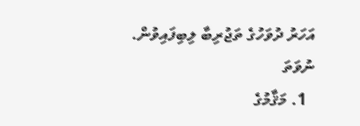އަހަރު ދުވަހުގެ ތަޖުރިބާ ލިބިފައިވުން.
ނުވަތަ
  1. މަޤާމުގެ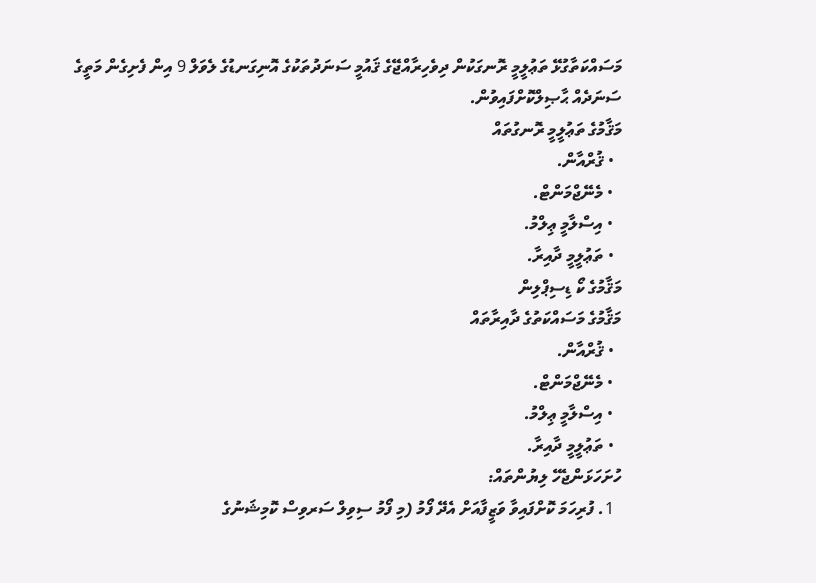މަސައްކަތާގުޅޭ ތަޢުލީމީ ރޮނގަކުން ދިވެހިރާއްޖޭގެ ޤައުމީ ސަނަދުތަކުގެ އޮނިގަނޑުގެ ލެވަލް 9 އިން ފެށިގެން މަތީގެ ސަނަދެއް ޙާޞިލްކޮށްފައިވުން.
މަޤާމުގެ ތަޢުލީމީ ރޮނގުތައް
  • ޤުރްއާން.
  • މެނޭޖްމަންޓް.
  • އިސްލާމީ ޢިލްމު.
  • ތަޢުލީމީ ދާއިރާ.
މަޤާމުގެ ކޯ ޑިސިޕްލިން
މަޤާމުގެ މަސައްކަތުގެ ދާއިރާތައް
  • ޤުރްއާން.
  • މެނޭޖްމަންޓް.
  • އިސްލާމީ ޢިލްމު.
  • ތަޢުލީމީ ދާއިރާ.
ހުށަހަޅަންޖެހޭ ލިޔުންތައް:
  1. ފުރިހަމަ ކޮށްފައިވާ ވަޒީފާއަށް އެދޭ ފޯމު (މި ފޯމު ސިވިލް ސަރވިސް ކޮމިޝަނުގެ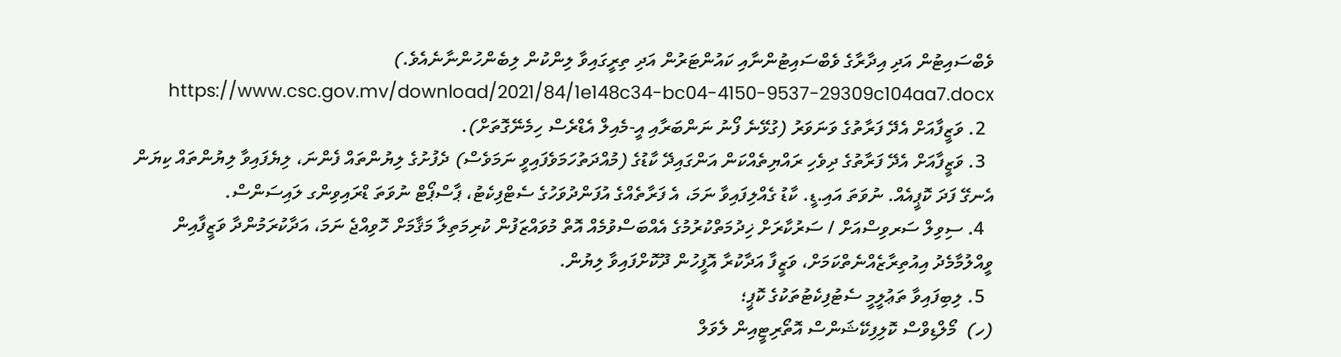ވެބްސައިޓުން އަދި އިދާރާގެ ވެބްސައިޓުންނާއި ކައުންޓަރުން އަދި ތިރީގައިވާ ލިންކުން ލިބެންހުންނާނެއެވެ.) https://www.csc.gov.mv/download/2021/84/1e148c34-bc04-4150-9537-29309c104aa7.docx
  2. ވަޒީފާއަށް އެދޭ ފަރާތުގެ ވަނަވަރު (ގުޅޭނެ ފޯނު ނަންބަރާއި އީ-މެއިލް އެޑްރެސް ހިމެނޭގޮތަށް).
  3. ވަޒީފާއަށް އެދޭ ފަރާތުގެ ދިވެހި ރައްޔިތެއްކަން އަންގައިދޭ ކާޑުގެ (މުއްދަތުހަމަވެފައިވީ ނަމަވެސް) ދެފުށުގެ ލިޔުންތައް ފެންނަ، ލިޔެފައިވާ ލިޔުންތައް ކިޔަން އެނގޭ ފަދަ ކޮޕީއެއް. ނުވަތަ އައި.ޑީ. ކާޑު ގެއްލިފައިވާ ނަމަ، އެ ފަރާތެއްގެ އުފަންދުވަހުގެ ސެޓްފިކެޓު، ޕާސްޕޯޓް ނުވަތަ ޑްރައިވިންގ ލައިސަންސް.
  4. ސިވިލް ސަރވިސްއަށް / ސަރުކާރަށް ޚިދުމަތްކުރުމުގެ އެއްބަސްވުމެއް އޮތް މުވައްޒަފުން ކުރިމަތިލާ މަޤާމަށް ހޮވިއްޖެ ނަމަ، އަދާކުރަމުންދާ ވަޒީފާއިން ވީއްލުމާމެދު އިއުތިރާޒެއްނެތްކަމަށް، ވަޒީފާ އަދާކުރާ އޮފީހުން ދޫކޮށްފައިވާ ލިޔުން.
  5. ލިބިފައިވާ ތަޢުލީމީ ސެޓުފިކެޓުތަކުގެ ކޮޕީ؛
(ހ)  މޯލްޑިވްސް ކޮލިފިކޭޝަންސް އޮތޯރިޓީއިން ލެވަލް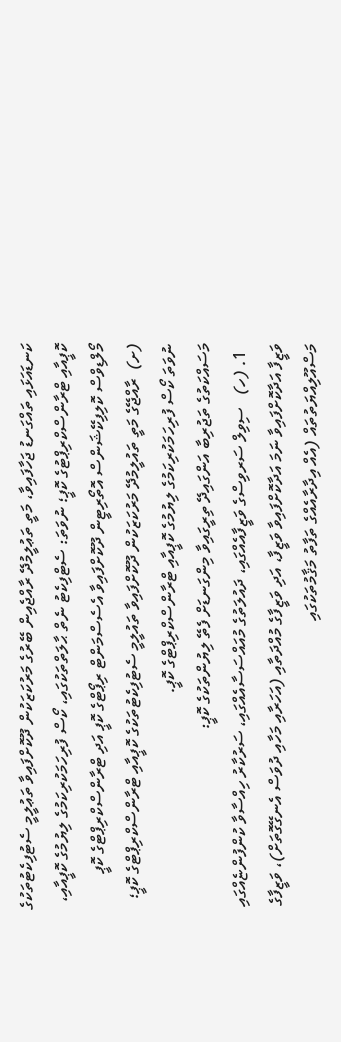ކަނޑައަޅައި ތައްގަނޑު ޖަހާފައިވާ، މަތީ ތަޢުލީމުދޭ ރާއްޖެއިން ބޭރުގެ މަރުކަޒަކުން ދޫކޮށްފައިވާ ތަޢުލީމީ ސެޓުފިކެޓުތަކުގެ ކޮޕީއާއި ޓްރާންސްކްރިޕްޓުގެ ކޮޕީ؛ ނުވަތަ: ސެޓްފިކެޓު ނެތް ޙާލަތްތަކުގައި، ކޯސް ފުރިހަމަކުރިކަމުގެ ލިޔުމުގެ ކޮޕީއާއި، މޯލްޑިވްސް ކޮލިފިކޭޝަންސް އޮތޯރިޓީން ދޫކޮށްފައިވާ އެސެސްމަންޓް ރިޕޯޓްގެ ކޮޕީ އަދި ޓްރާންސްކްރިޕްޓްގެ ކޮޕީ
(ށ)  ރާއްޖޭގެ މަތީ ތައުލީމުދޭ މަރުކަޒަކުން ދޫކޮށްފައިވާ ތައުލީމީ ސެޓުފިކެޓުތަކުގެ ކޮޕީއާއި ޓްރާންސްކްރިޕްޓްގެ ކޮޕީ؛ ނުވަތަ ކޯސް ފުރިހަމަކުރިކަމުގެ ލިޔުމުގެ ކޮޕީއާއި ޓްރާންސްކްރިޕްޓްގެ ކޮޕީ.
މަސައްކަތުގެ ތަޖުރިބާ އަންގައިދޭ ތިރީގައިވާ މިންގަނޑަށް ފެތޭ ލިޔުންތަކުގެ ކޮޕީ:
  1. (ހ)   ސިވިލް ސަރވިސްގެ ވަޒީފާއެއްގައި، ދައުލަތުގެ މުއައްސަސާއެއްގައި، ސަރުކާރު ހިއްސާވާ ކުންފުންޏެއްގައި ވަޒީފާ އަދާކޮށްފައިވާ ނަމަ އަދާކޮށްފައިވާ ވަޒީފާ، އަދި ވަޒީފާގެ މުއްދަތާއި (އަހަރާއި މަހާއި ދުވަސް އެނގޭގޮތަށް)، ވަޒީފާގެ މަސްއޫލިއްޔަތުތައް (އެއް އިދާރާއެއްގެ ތަފާތު މަޤާމުތަކުގައި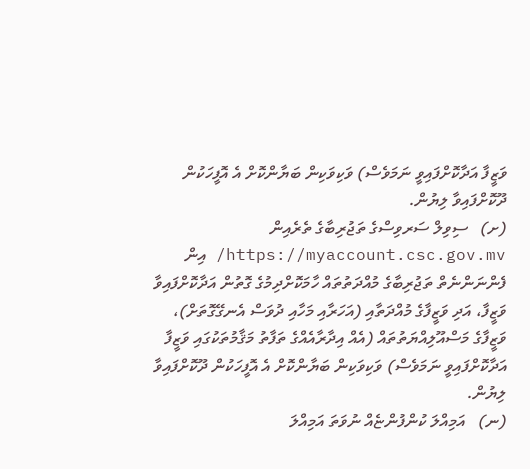ވަޒީފާ އަދާކޮށްފައިވީ ނަމަވެސް) ވަކިވަކިން ބަޔާންކޮށް އެ އޮފީހަކުން ދޫކޮށްފައިވާ ލިޔުން.
(ށ)   ސިވިލް ސަރވިސްގެ ތަޖުރިބާގެ ތެރެއިން https://myaccount.csc.gov.mv/ އިން ފެންނަންނެތް ތަޖުރިބާގެ މުއްދަތުތައް ހާމަކޮށްދިމުގެ ގޮތުން އަދާކޮށްފައިވާ ވަޒީފާ، އަދި ވަޒީފާގެ މުއްދަތާއި (އަހަރާއި މަހާއި ދުވަސް އެނގޭގޮތަށް)، ވަޒީފާގެ މަސްއޫލިއްޔަތުތައް (އެއް އިދާރާއެއްގެ ތަފާތު މަޤާމުތަކުގައި ވަޒީފާ އަދާކޮށްފައިވީ ނަމަވެސް) ވަކިވަކިން ބަޔާންކޮށް އެ އޮފީހަކުން ދޫކޮށްފައިވާ ލިޔުން.
(ނ)   އަމިއްލަ ކުންފުންޏެއް ނުވަތަ އަމިއްލަ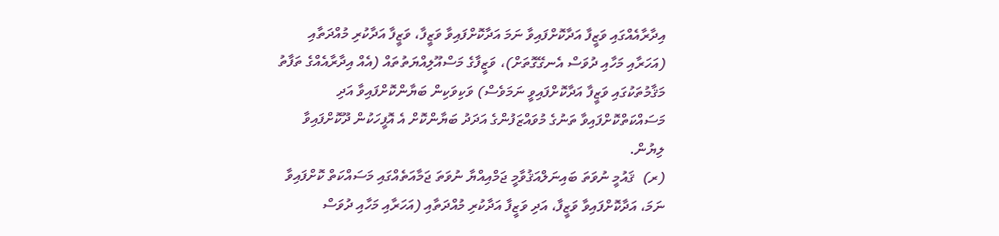އިދާރާއެއްގައި ވަޒީފާ އަދާކޮށްފައިވާ ނަމަ އަދާކޮށްފައިވާ ވަޒީފާ، ވަޒީފާ އަދާކުރި މުއްދަތާއި (އަހަރާއި މަހާއި ދުވަސް އެނގޭގޮތަށް)، ވަޒީފާގެ މަސްއޫލިއްޔަތުތައް (އެއް އިދާރާއެއްގެ ތަފާތު މަޤާމުތަކުގައި ވަޒީފާ އަދާކޮށްފައިވީ ނަމަވެސް) ވަކިވަކިން ބަޔާންކޮށްފައިވާ އަދި މަސައްކަތްކޮށްފައިވާ ތަނުގެ މުވައްޒަފުންގެ އަދަދު ބަޔާންކޮށް އެ އޮފީހަކުން ދޫކޮށްފައިވާ ލިޔުން.
(ރ)  ޤައުމީ ނުވަތަ ބައިނަލްއަޤުވާމީ ޖަމްއިއްޔާ ނުވަތަ ޖަމާއަތެއްގައި މަސައްކަތް ކޮށްފައިވާ ނަމަ، އަދާކޮށްފައިވާ ވަޒީފާ، އަދި ވަޒީފާ އަދާކުރި މުއްދަތާއި (އަހަރާއި މަހާއި ދުވަސް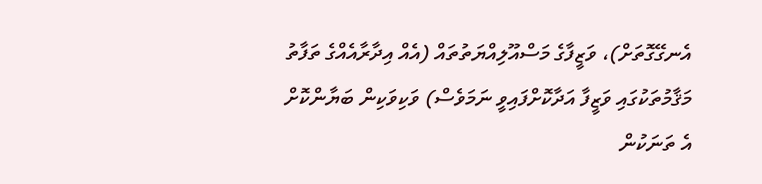އެނގޭގޮތަށް)، ވަޒީފާގެ މަސްއޫލިއްޔަތުތައް (އެއް އިދާރާއެއްގެ ތަފާތު މަޤާމުތަކުގައި ވަޒީފާ އަދާކޮށްފައިވީ ނަމަވެސް) ވަކިވަކިން ބަޔާންކޮށް އެ ތަނަކުން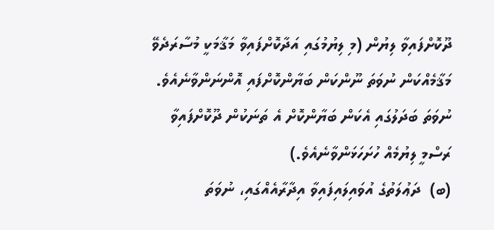ދޫކޮށްފައިވާ ލިޔުން (މި ލިޔުމުގައި އަދާކޮށްފައިވާ މަޤާމަކީ މުސާރަދެވޭ މަޤާމެއްކަން ނުވަތަ ނޫންކަން ބަޔާންކޮށްފައި އޮންނަންވާނެއެވެ. ނުވަތަ ބަދަލުގައި އެކަން ބަޔާންކޮށް އެ ތަނަކުން ދޫކޮށްފައިވާ ރަސްމީ ލިޔުމެއް ހުށަހަޅަންވާނެއެވެ.)
(ބ)  ދަޢުލަތުގެ އުވައިލައިފައިވާ އިދާރާއެއްގައި، ނުވަތަ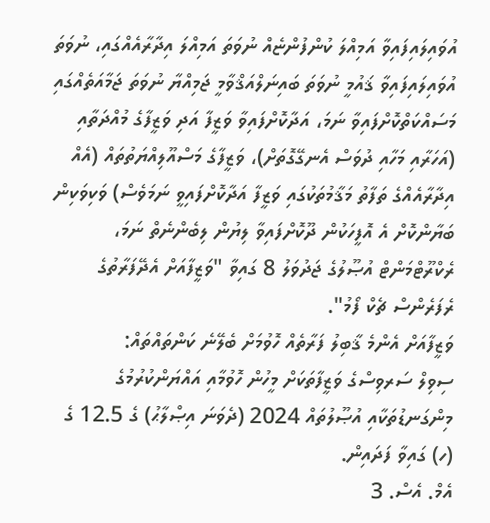އުވައިލައިފައިވާ އަމިއްލަ ކުންފުންޏެއް ނުވަތަ އަމިއްލަ އިދާރާއެއްގައި، ނުވަތަ އުވައިލައިފައިވާ ޤައުމީ ނުވަތަ ބައިނަލްއަޤްވާމީ ޖަމިއްޔާ ނުވަތަ ޖަމާއަތެއްގައި މަސައްކަތްކޮށްފައިވާ ނަމަ، އަދާކޮށްފައިވާ ވަޒީފާ އަދި ވަޒީފާގެ މުއްދަތާއި (އަހަރާއި މަހާއި ދުވަސް އެނގޭގޮތަށް)، ވަޒީފާގެ މަސްއޫލިއްޔަތުތައް (އެއް އިދާރާއެއްގެ ތަފާތު މަޤާމުތަކުގައި ވަޒީފާ އަދާކޮށްފައިވީ ނަމަވެސް) ވަކިވަކިން ބަޔާންކޮށް އެ އޮފީހަކުން ދޫކޮށްފައިވާ ލިޔުން ލިބެންނެތް ނަމަ، ރެކްރޫޓްމަންޓް އުޞޫލުގެ ޖަދުވަލު 8 ގައިވާ "ވަޒީފާއަށް އެދޭފަރާތުގެ ރެފަރެންސް ޗެކް ފޯމު".
ވަޒީފާއަށް އެންމެ ޤާބިލު ފަރާތެއް ހޮވުމަށް ބެލޭނެ ކަންތައްތައް:
ސިވިލް ސަރވިސްގެ ވަޒީފާތަކަށް މީހުން ހޮވުމާއި އައްޔަންކުރުމުގެ މިންގަނޑުތަކާއި އުޞޫލުތައް 2024 (ދެވަނަ އިޞްލާޙު) ގެ 12.5 ގެ (ހ) ގައިވާ ފަދައިން.
އެމް. އެސް. 3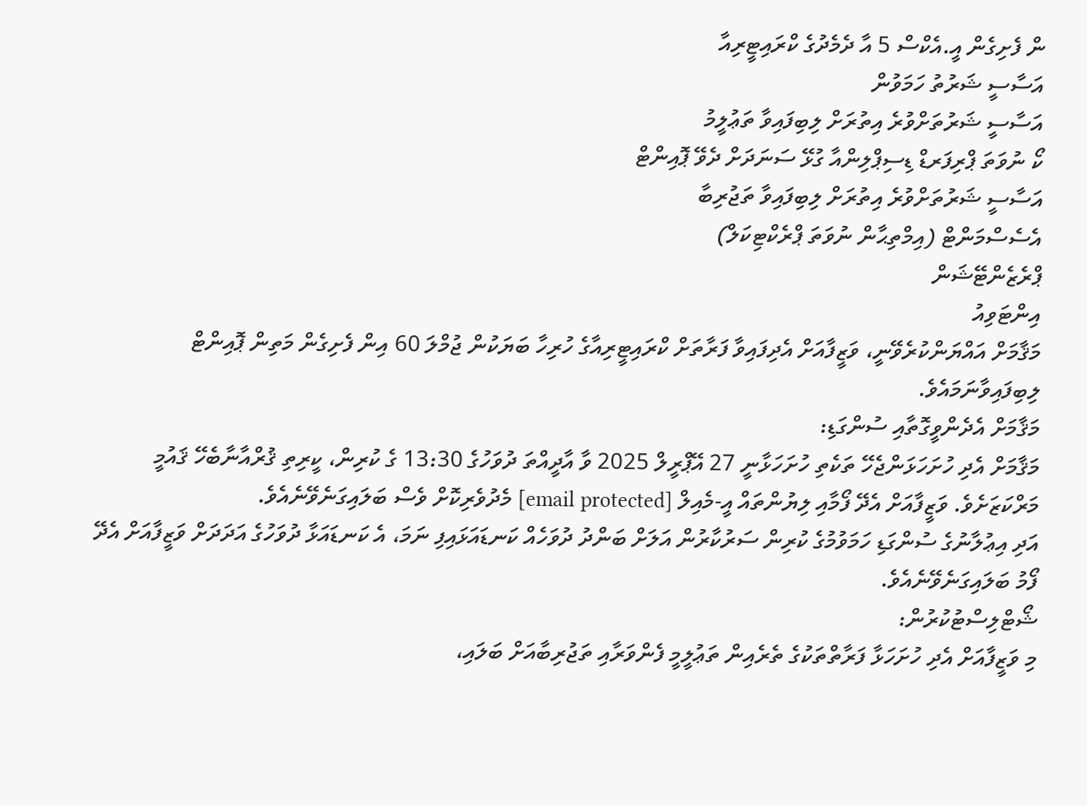ން ފެށިގެން އީ.އެކްސް 5 އާ ދެމެދުގެ ކްރައިޓީރިއާ
އަސާސީ ޝަރުތު ހަމަވުން
އަސާސީ ޝަރުތަށްވުރެ އިތުރަށް ލިބިފައިވާ ތަޢުލީމު
ކޯ ނުވަތަ ޕްރިފަރޑް ޑިސިޕްލިންއާ ގުޅޭ ސަނަދަށް ދެވޭ ޕޮއިންޓް
އަސާސީ ޝަރުތަށްވުރެ އިތުރަށް ލިބިފައިވާ ތަޖުރިބާ
އެސެސްމަންޓް (އިމްތިޙާން ނުވަތަ ޕްރެކްޓިކަލް)
ޕްރެޒެންޓޭޝަން
އިންޓަވިއު
މަޤާމަށް އައްޔަންކުރެވޭނީ، ވަޒީފާއަށް އެދިފައިވާ ފަރާތަށް ކްރައިޓީރިއާގެ ހުރިހާ ބަޔަކުން ޖުމްލަ 60 އިން ފެށިގެން މަތިން ޕޮއިންޓް ލިބިފައިވާނަމައެވެ.
މަޤާމަށް އެދެންވީގޮތާއި ސުންގަޑި:
މަޤާމަށް އެދި ހުށަހަޅަންޖެހޭ ތަކެތި ހުށަހަޅާނީ 27 އޭޕްރީލް 2025 ވާ އާދީއްތަ ދުވަހުގެ 13:30 ގެ ކުރިން، ކީރިތި ޤުރްއާނާބެހޭ ޤައުމީ މަރްކަޒަށެވެ. ވަޒީފާއަށް އެދޭ ފޯމާއި ލިޔުންތައް އީ-މެއިލް [email protected] މެދުވެރިކޮށް ވެސް ބަލައިގަނެވޭނެއެވެ.
އަދި އިޢުލާނުގެ ސުންގަޑި ހަމަވުމުގެ ކުރިން ސަރުކާރުން އަލަށް ބަންދު ދުވަހެއް ކަނޑައަޅައިފި ނަމަ، އެ ކަނޑައަޅާ ދުވަހުގެ އަދަދަށް ވަޒީފާއަށް އެދޭ ފޯމު ބަލައިގަނެވޭނެއެވެ.
ޝޯޓްލިސްޓުކުރުން:
މި ވަޒީފާއަށް އެދި ހުށަހަޅާ ފަރާތްތަކުގެ ތެރެއިން ތަޢުލީމީ ފެންވަރާއި ތަޖުރިބާއަށް ބަލައި،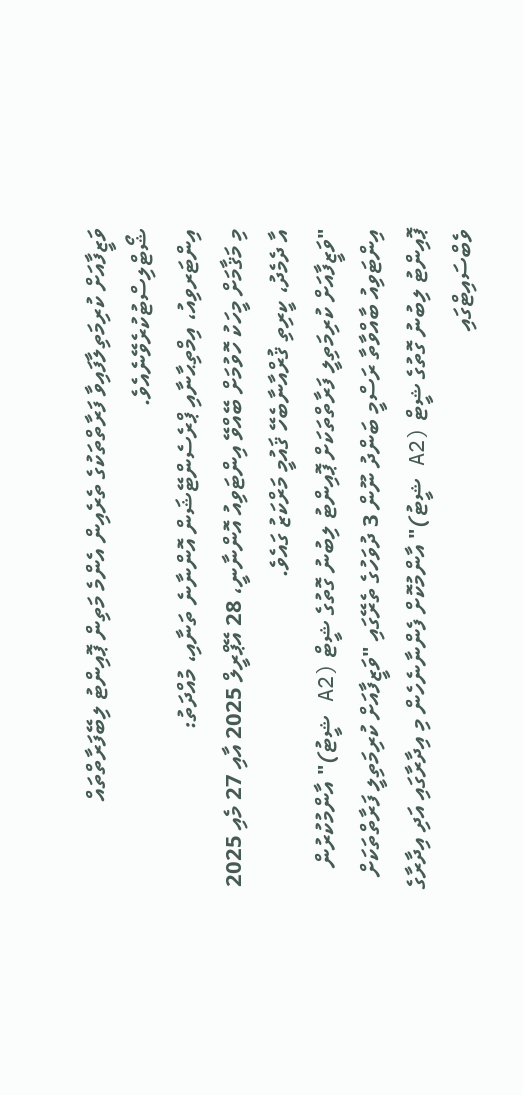ވަޒީފާއަށް ކުރިމަތިލާފައިވާ ފަރާތްތަކުގެ ތެރެއިން އެންމެ މަތިން ޕޮއިންޓު ލިބޭފަރާތްތައް ޝޯޓްލިސްޓުކުރެވޭނެއެވެ.
އިންޓަރވިއު، އިމްތިޙާނާއި ޕްރެސެންޓޭޝަން އޮންނާނެ ތަނާއި، މުއްދަތު:
މި މަޤާމަށް މީހަކު ހޮވުމަށް ބޭއްވޭ އިންޓަވިއު އޮންނާނީ، 28 އޭޕްރީލް 2025 އާއި 27 މެއި 2025 އާ ދެމެދު، ކީރިތި ޤުރްއާނާބެހޭ ޤައުމީ މަރްކަޒު ގައެވެ.
"ވަޒީފާއަށް ކުރިމަތިލީ ފަރާތްތަކަށް ޕޮއިންޓު ލިބުނު ގޮތުގެ ޝީޓް (A2 ޝީޓު)" އާންމުކުރުން
އިންޓަވިއު ބާއްވާތާ ރަސްމީ ބަންދު ނޫން 3 ދުވަހުގެ ތެރޭގައި "ވަޒީފާއަށް ކުރިމަތިލީ ފަރާތްތަކަށް ޕޮއިންޓު ލިބުނު ގޮތުގެ ޝީޓް (A2 ޝީޓު)" އާންމުކޮށް ފެންނާނެހެން މި އިދާރާގައި އަދި އިދާރާގެ ވެބްސައިޓްގައި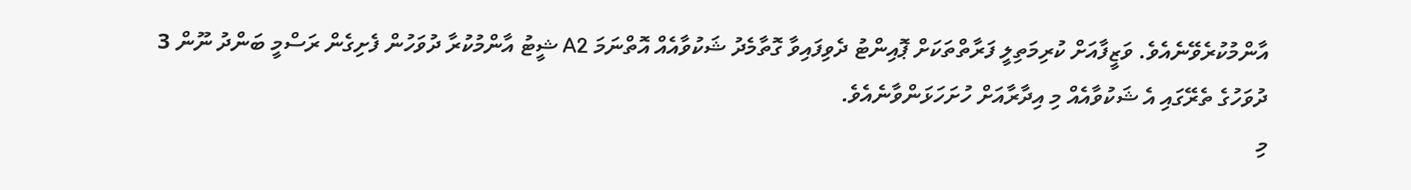އާންމުކުރެވޭނެއެވެ. ވަޒީފާއަށް ކުރިމަތިލީ ފަރާތްތަކަށް ޕޮއިންޓު ދެވިފައިވާ ގޮތާމެދު ޝަކުވާއެއް އޮތްނަމަ A2 ޝީޓު އާންމުކުރާ ދުވަހުން ފެށިގެން ރަސްމީ ބަންދު ނޫން 3 ދުވަހުގެ ތެރޭގައި އެ ޝަކުވާއެއް މި އިދާރާއަށް ހުށަހަޅަންވާނެއެވެ.
މި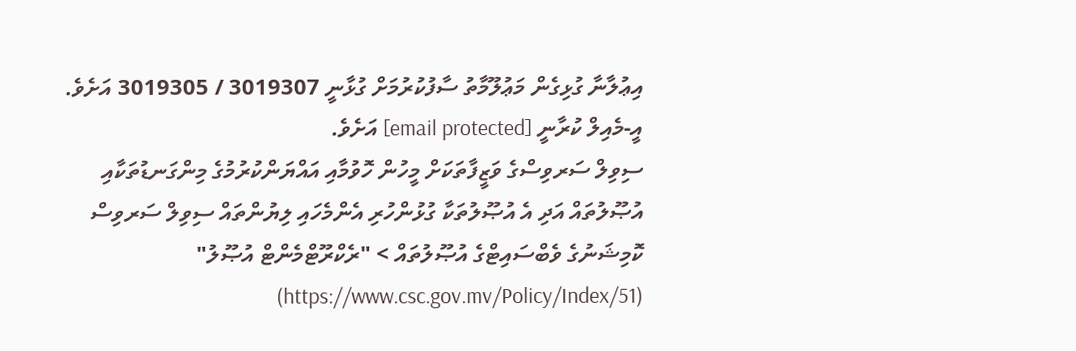އިޢުލާނާ ގުޅިގެން މަޢުލޫމާތު ސާފުކުރުމަށް ގުޅާނީ 3019307 / 3019305 އަށެވެ. އީ-މެއިލް ކުރާނީ [email protected] އަށެވެ.
ސިވިލް ސަރވިސްގެ ވަޒީފާތަކަށް މީހުން ހޮވުމާއި އައްޔަންކުރުމުގެ މިންގަނޑުތަކާއި އުޞޫލުތައް އަދި އެ އުޞޫލުތަކާ ގުޅުންހުރި އެންމެހައި ލިޔުންތައް ސިވިލް ސަރވިސް ކޮމިޝަނުގެ ވެބްސައިޓްގެ އުޞޫލުތައް > "ރެކްރޫޓްމެންޓް އުޞޫލު" (https://www.csc.gov.mv/Policy/Index/51)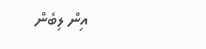އިން ލިބެން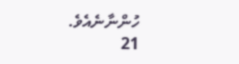ހުންނާނެއެވެ.
21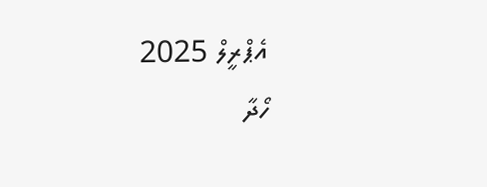އެޕްރީލް 2025
ހޯދާ